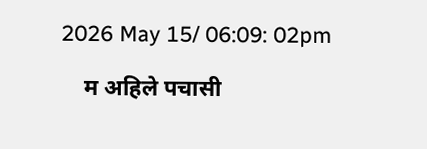2026 May 15/ 06:09: 02pm

    म अहिले पचासी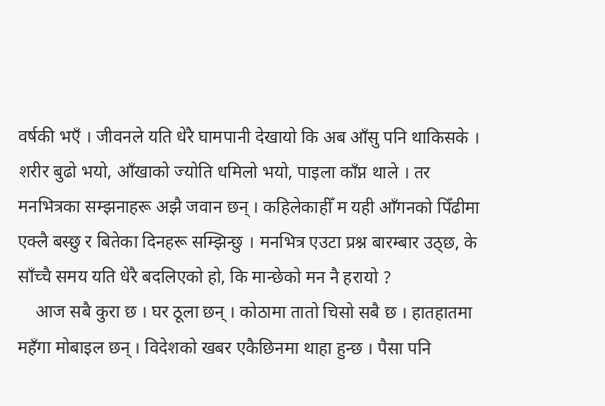वर्षकी भएँ । जीवनले यति धेरै घामपानी देखायो कि अब आँसु पनि थाकिसके । शरीर बुढो भयो, आँखाको ज्योति धमिलो भयो, पाइला काँप्न थाले । तर मनभित्रका सम्झनाहरू अझै जवान छन् । कहिलेकाहीँ म यही आँगनको पिँढीमा एक्लै बस्छु र बितेका दिनहरू सम्झिन्छु । मनभित्र एउटा प्रश्न बारम्बार उठ्छ, के साँच्चै समय यति धेरै बदलिएको हो, कि मान्छेको मन नै हरायो ?
    आज सबै कुरा छ । घर ठूला छन् । कोठामा तातो चिसो सबै छ । हातहातमा महँगा मोबाइल छन् । विदेशको खबर एकैछिनमा थाहा हुन्छ । पैसा पनि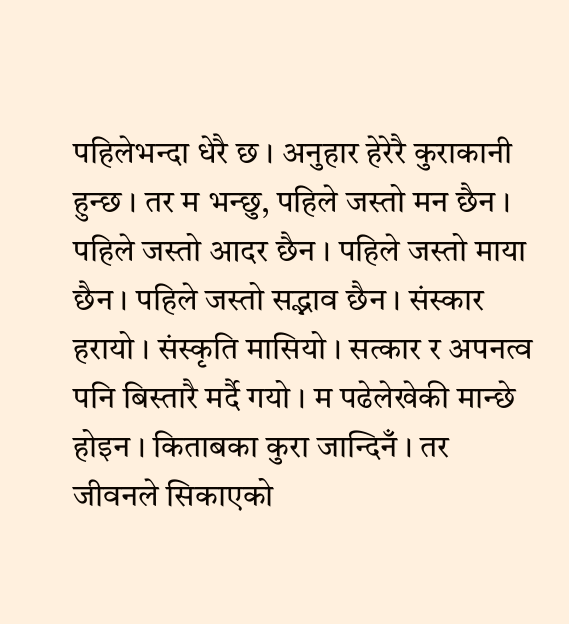पहिलेभन्दा धेरै छ । अनुहार हेरेरै कुराकानी हुन्छ । तर म भन्छु, पहिले जस्तो मन छैन । पहिले जस्तो आदर छैन । पहिले जस्तो माया छैन । पहिले जस्तो सद्भाव छैन । संस्कार हरायो । संस्कृति मासियो । सत्कार र अपनत्व पनि बिस्तारै मर्दै गयो । म पढेलेखेकी मान्छे होइन । किताबका कुरा जान्दिनँ । तर जीवनले सिकाएको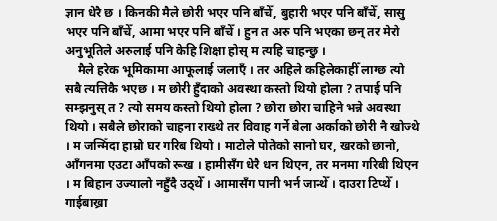ज्ञान धेरै छ । किनकी मैले छोरी भएर पनि बाँचेँ, बुहारी भएर पनि बाँचेँ, सासु भएर पनि बाँचेँ, आमा भएर पनि बाँचेँ । हुन त अरु पनि भएका छन् तर मेरो अनुभूतिले अरुलाई पनि केहि शिक्षा होस् म त्यहि चाहन्छु ।
    मैले हरेक भूमिकामा आफूलाई जलाएँ । तर अहिले कहिलेकाहीँ लाग्छ त्यो सबै त्यत्तिकै भएछ । म छोरी हुँदाको अवस्था कस्तो थियो होला ? तपाई पनि सम्झनुस् त ? त्यो समय कस्तो थियो होला ? छोरा छोरा चाहिने भन्ने अवस्था थियो । सबैले छोराको चाहना राख्थे तर विवाह गर्ने बेला अर्काको छोरी नै खोज्थे । म जन्मिँदा हाम्रो घर गरिब थियो । माटोले पोतेको सानो घर, खरको छानो, आँगनमा एउटा आँपको रूख । हामीसँग धेरै धन थिएन, तर मनमा गरिबी थिएन । म बिहान उज्यालो नहुँदै उठ्थेँ । आमासँग पानी भर्न जान्थेँ । दाउरा टिप्थेँ । गाईबाख्रा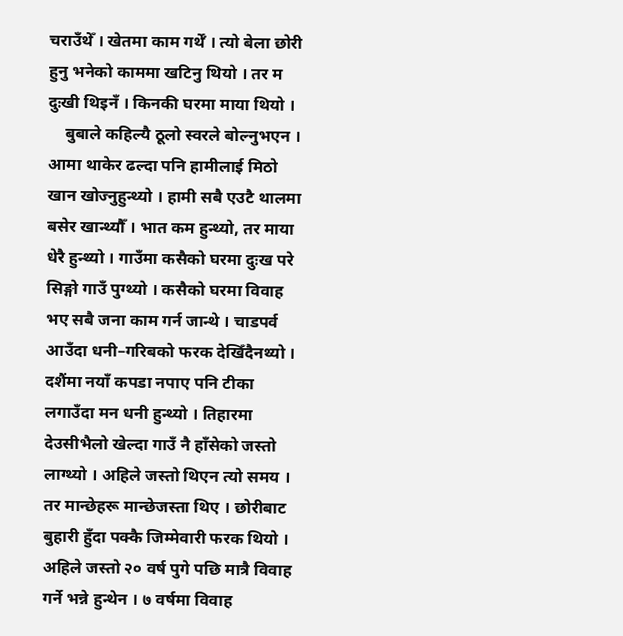चराउँथेँ । खेतमा काम गर्थेँ । त्यो बेला छोरी हुनु भनेको काममा खटिनु थियो । तर म दुःखी थिइनँ । किनकी घरमा माया थियो ।
    बुबाले कहिल्यै ठूलो स्वरले बोल्नुभएन । आमा थाकेर ढल्दा पनि हामीलाई मिठो खान खोज्नुहुन्थ्यो । हामी सबै एउटै थालमा बसेर खान्थ्यौँ । भात कम हुन्थ्यो, तर माया धेरै हुन्थ्यो । गाउँमा कसैको घरमा दुःख परे सिङ्गो गाउँ पुग्थ्यो । कसैको घरमा विवाह भए सबै जना काम गर्न जान्थे । चाडपर्व आउँदा धनी–गरिबको फरक देखिँदैनथ्यो । दशैंमा नयाँ कपडा नपाए पनि टीका लगाउँदा मन धनी हुन्थ्यो । तिहारमा देउसीभैलो खेल्दा गाउँ नै हाँसेको जस्तो लाग्थ्यो । अहिले जस्तो थिएन त्यो समय । तर मान्छेहरू मान्छेजस्ता थिए । छोरीबाट बुहारी हुँदा पक्कै जिम्मेवारी फरक थियो । अहिले जस्तो २० वर्ष पुगे पछि मात्रै विवाह गर्ने भन्ने हुन्थेन । ७ वर्षमा विवाह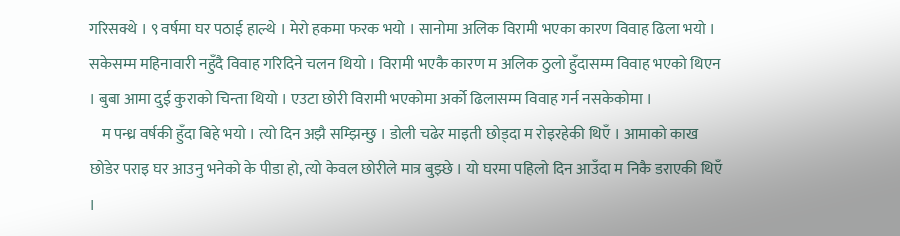गरिसक्थे । ९ वर्षमा घर पठाई हाल्थे । मेरो हकमा फरक भयो । सानोमा अलिक विरामी भएका कारण विवाह ढिला भयो । सकेसम्म महिनावारी नहुँदै विवाह गरिदिने चलन थियो । विरामी भएकै कारण म अलिक ठुलो हुँदासम्म विवाह भएको थिएन । बुबा आमा दुई कुराको चिन्ता थियो । एउटा छोरी विरामी भएकोमा अर्को ढिलासम्म विवाह गर्न नसकेकोमा ।
    म पन्ध्र वर्षकी हुँदा बिहे भयो । त्यो दिन अझै सम्झिन्छु । डोली चढेर माइती छोड्दा म रोइरहेकी थिएँ । आमाको काख छोडेर पराइ घर आउनु भनेको के पीडा हो, त्यो केवल छोरीले मात्र बुझ्छे । यो घरमा पहिलो दिन आउँदा म निकै डराएकी थिएँ ।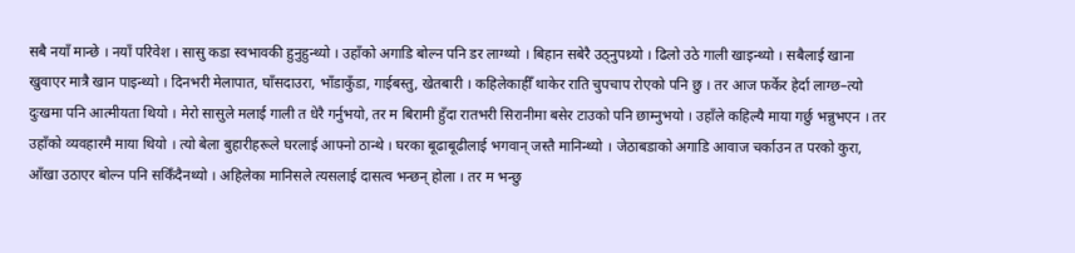सबै नयाँ मान्छे । नयाँ परिवेश । सासु कडा स्वभावकी हुनुहुन्थ्यो । उहाँको अगाडि बोल्न पनि डर लाग्थ्यो । बिहान सबेरै उठ्नुपथ्र्यो । ढिलो उठे गाली खाइन्थ्यो । सबैलाई खाना खुवाएर मात्रै खान पाइन्थ्यो । दिनभरी मेलापात, घाँसदाउरा, भाँडाकुँडा, गाईबस्तु, खेतबारी । कहिलेकाहीँ थाकेर राति चुपचाप रोएको पनि छु । तर आज फर्केर हेर्दा लाग्छ–त्यो दुःखमा पनि आत्मीयता थियो । मेरो सासुले मलाई गाली त धेरै गर्नुभयो, तर म बिरामी हुँदा रातभरी सिरानीमा बसेर टाउको पनि छाम्नुभयो । उहाँले कहिल्यै माया गर्छु भन्नुभएन । तर उहाँको व्यवहारमै माया थियो । त्यो बेला बुहारीहरूले घरलाई आफ्नो ठान्थे । घरका बूढाबूढीलाई भगवान् जस्तै मानिन्थ्यो । जेठाबडाको अगाडि आवाज चर्काउन त परको कुरा, आँखा उठाएर बोल्न पनि सकिँदैनथ्यो । अहिलेका मानिसले त्यसलाई दासत्व भन्छन् होला । तर म भन्छु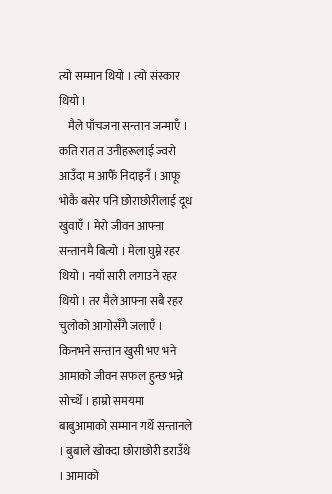त्यो सम्मान थियो । त्यो संस्कार थियो ।
    मैले पाँचजना सन्तान जन्माएँ । कति रात त उनीहरूलाई ज्वरो आउँदा म आफैँ निदाइनँ । आफू भोकै बसेर पनि छोराछोरीलाई दूध खुवाएँ । मेरो जीवन आफ्ना सन्तानमै बित्यो । मेला घुम्ने रहर थियो । नयाँ सारी लगाउने रहर थियो । तर मैले आफ्ना सबै रहर चुलोको आगोसँगै जलाएँ । किनभने सन्तान खुसी भए भने आमाको जीवन सफल हुन्छ भन्ने सोच्थेँ । हाम्रो समयमा बाबुआमाको सम्मान गर्थे सन्तानले । बुबाले खोक्दा छोराछोरी डराउँथे । आमाको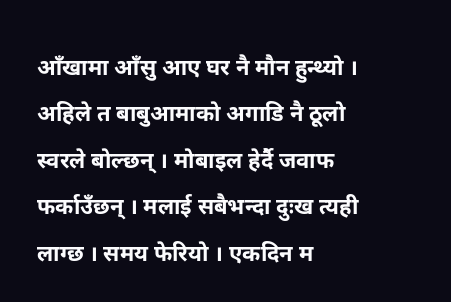आँखामा आँसु आए घर नै मौन हुन्थ्यो । अहिले त बाबुआमाको अगाडि नै ठूलो स्वरले बोल्छन् । मोबाइल हेर्दै जवाफ फर्काउँछन् । मलाई सबैभन्दा दुःख त्यही लाग्छ । समय फेरियो । एकदिन म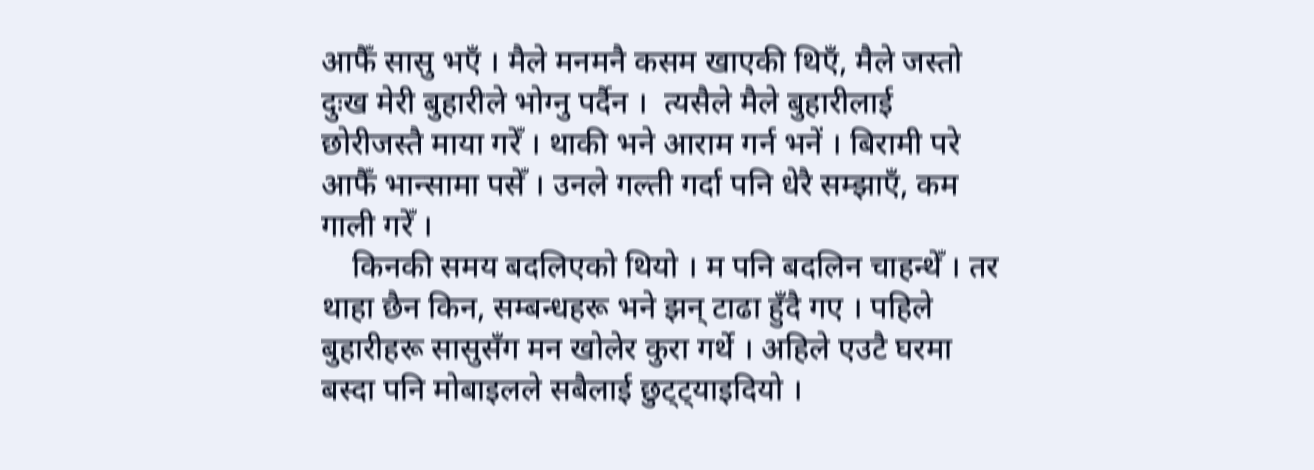आफैँ सासु भएँ । मैले मनमनै कसम खाएकी थिएँ, मैले जस्तो दुःख मेरी बुहारीले भोग्नु पर्दैन ।  त्यसैले मैले बुहारीलाई छोरीजस्तै माया गरेँ । थाकी भने आराम गर्न भनें । बिरामी परे आफैँ भान्सामा पसेँ । उनले गल्ती गर्दा पनि धेरै सम्झाएँ, कम गाली गरेँ ।
    किनकी समय बदलिएको थियो । म पनि बदलिन चाहन्थेँ । तर थाहा छैन किन, सम्बन्धहरू भने झन् टाढा हुँदै गए । पहिले बुहारीहरू सासुसँग मन खोलेर कुरा गर्थे । अहिले एउटै घरमा बस्दा पनि मोबाइलले सबैलाई छुट्ट्याइदियो ।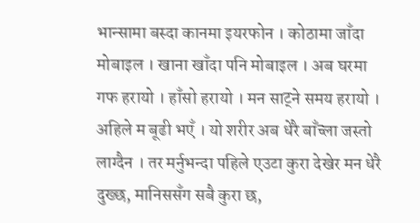भान्सामा बस्दा कानमा इयरफोन । कोठामा जाँदा मोबाइल । खाना खाँदा पनि मोबाइल । अब घरमा गफ हरायो । हाँसो हरायो । मन साट्ने समय हरायो । अहिले म बूढी भएँ । यो शरीर अब धेरै बाँच्ला जस्तो लाग्दैन । तर मर्नुभन्दा पहिले एउटा कुरा देखेर मन धेरै दुख्छ, मानिससँग सबै कुरा छ,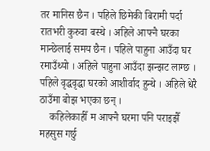तर मानिस छैन । पहिले छिमेकी बिरामी पर्दा रातभरी कुरुवा बस्थे । अहिले आफ्नै घरका मान्छेलाई समय छैन । पहिले पाहुना आउँदा घर रमाउँथ्यो । अहिले पाहुना आउँदा झन्झट लाग्छ । पहिले वृद्धवृद्धा घरको आशीर्वाद हुन्थे । अहिले धेरै ठाउँमा बोझ भएका छन् ।
    कहिलेकाहीँ म आफ्नै घरमा पनि पराइझैँ महसुस गर्छु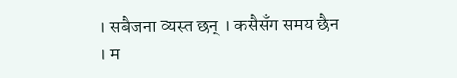। सबैजना व्यस्त छन् । कसैसँग समय छैन । म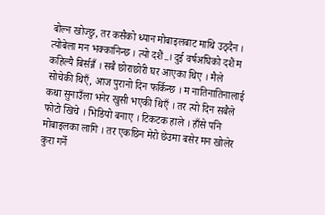बोल्न खोज्छु, तर कसैको ध्यान मोबाइलबाट माथि उठ्दैन । त्योबेला मन भक्कानिन्छ । त्यो दशैं..। दुई वर्षअघिको दशैं म कहिल्यै बिर्सन्नँ । सबै छोराछोरी घर आएका थिए । मैले सोचेकी थिएँ, आज पुरानो दिन फर्किन्छ । म नातिनातिनालाई कथा सुनाउँला भनेर खुसी भएकी थिएँ । तर त्यो दिन सबैले फोटो खिचे । भिडियो बनाए । टिकटक हाले । हाँसे पनि मोबाइलका लागि । तर एकछिन मेरो छेउमा बसेर मन खोलेर कुरा गर्ने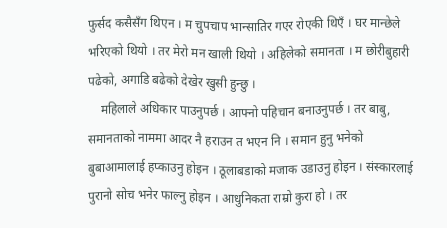फुर्सद कसैसँग थिएन । म चुपचाप भान्सातिर गएर रोएकी थिएँ । घर मान्छेले भरिएको थियो । तर मेरो मन खाली थियो । अहिलेको समानता । म छोरीबुहारी पढेको, अगाडि बढेको देखेर खुसी हुन्छु ।
    महिलाले अधिकार पाउनुपर्छ । आफ्नो पहिचान बनाउनुपर्छ । तर बाबु, समानताको नाममा आदर नै हराउन त भएन नि । समान हुनु भनेको बुबाआमालाई हप्काउनु होइन । ठूलाबडाको मजाक उडाउनु होइन । संस्कारलाई पुरानो सोच भनेर फाल्नु होइन । आधुनिकता राम्रो कुरा हो । तर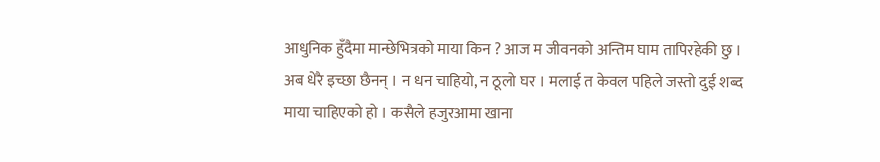आधुनिक हुँदैमा मान्छेभित्रको माया किन ? आज म जीवनको अन्तिम घाम तापिरहेकी छु । अब धेरै इच्छा छैनन् । न धन चाहियो, न ठूलो घर । मलाई त केवल पहिले जस्तो दुई शब्द माया चाहिएको हो । कसैले हजुरआमा खाना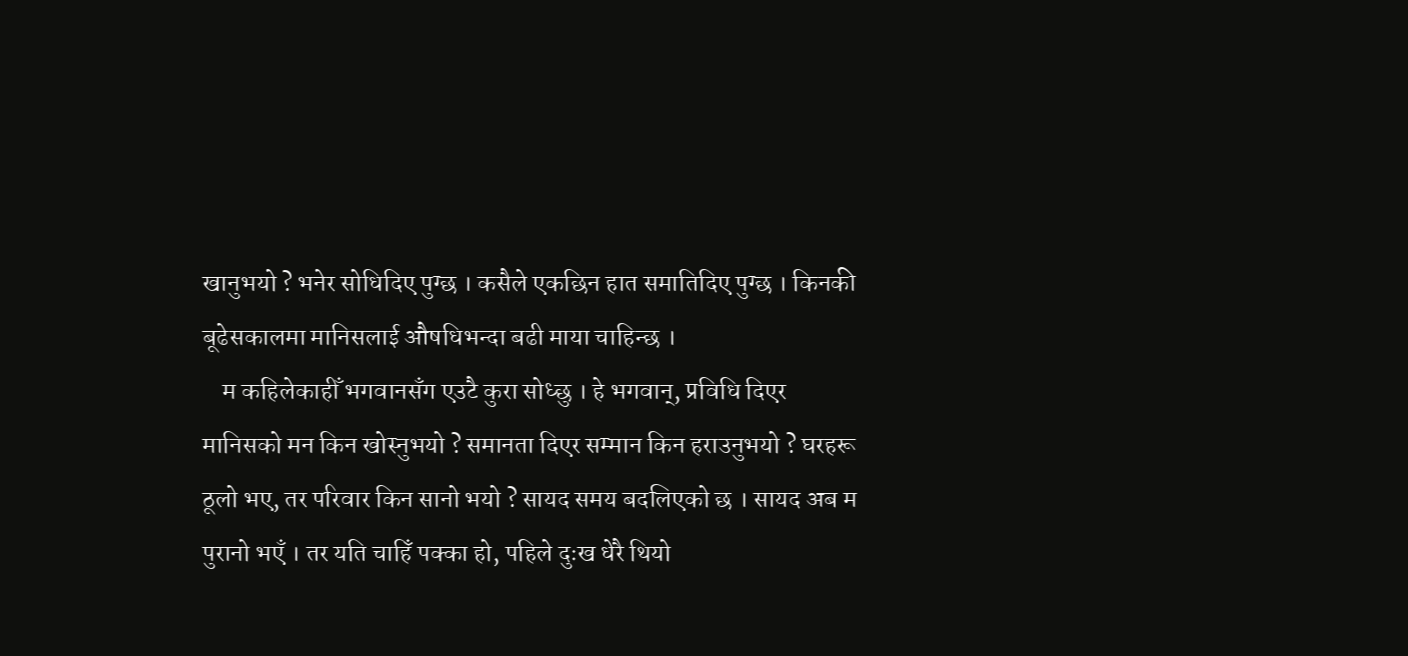खानुभयो ? भनेर सोधिदिए पुग्छ । कसैले एकछिन हात समातिदिए पुग्छ । किनकी बूढेसकालमा मानिसलाई औषधिभन्दा बढी माया चाहिन्छ ।
    म कहिलेकाहीँ भगवानसँग एउटै कुरा सोध्छु । हे भगवान्, प्रविधि दिएर मानिसको मन किन खोस्नुभयो ? समानता दिएर सम्मान किन हराउनुभयो ? घरहरू ठूलो भए, तर परिवार किन सानो भयो ? सायद समय बदलिएको छ । सायद अब म पुरानो भएँ । तर यति चाहिँ पक्का हो, पहिले दुःख धेरै थियो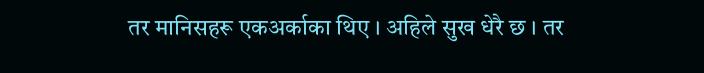तर मानिसहरू एकअर्काका थिए । अहिले सुख धेरै छ । तर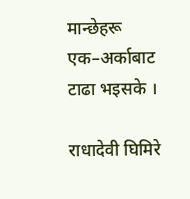मान्छेहरू एक–अर्काबाट टाढा भइसके ।

राधादेवी घिमिरे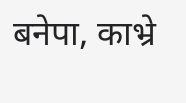बनेपा, काभ्रे